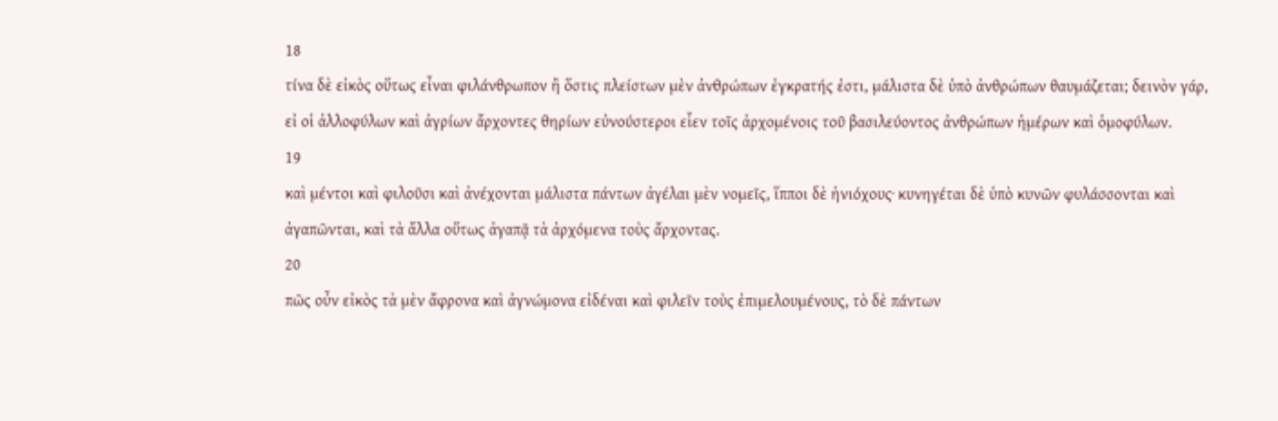18
τίνα δὲ εἰκὸς οὕτως εἶναι φιλάνθρωπον ἢ ὅστις πλείστων μὲν ἀνθρώπων ἐγκρατής ἐστι, μάλιστα δὲ ὑπὸ ἀνθρώπων θαυμάζεται; δεινὸν γάρ, εἰ οἱ ἀλλοφύλων καὶ ἀγρίων ἄρχοντες θηρίων εὐνούστεροι εἷεν τοῖς ἀρχομένοις τοῦ βασιλεύοντος ἀνθρώπων ἡμέρων καὶ ὁμοφύλων.
19
καὶ μέντοι καὶ φιλοῦσι καὶ ἀνέχονται μάλιστα πάντων ἀγέλαι μὲν νομεῖς, ἵπποι δὲ ἡνιόχους· κυνηγέται δὲ ὑπὸ κυνῶν φυλάσσονται καὶ ἀγαπῶνται, καὶ τὰ ἄλλα οὕτως ἀγαπᾷ τὰ ἀρχόμενα τοὺς ἄρχοντας.
20
πῶς οὖν εἰκὸς τὰ μὲν ἄφρονα καὶ ἀγνώμονα εἰδέναι καὶ φιλεῖν τοὺς ἐπιμελουμένους, τὸ δὲ πάντων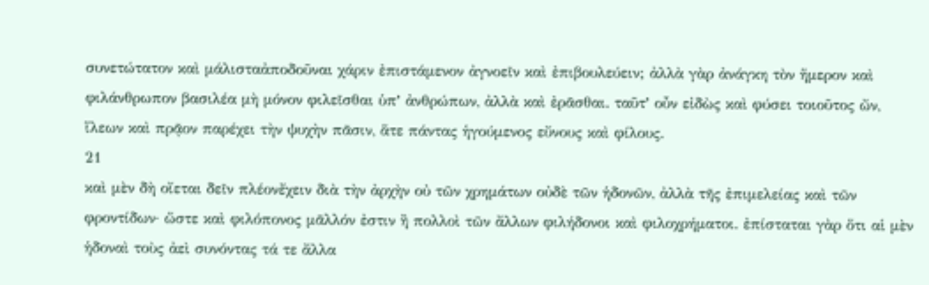συνετώτατον καὶ μάλισταἀποδοῦναι χάριν ἐπιστάμενον ἀγνοεῖν καὶ ἐπιβουλεύειν; ἀλλὰ γὰρ ἀνάγκη τὸν ἥμερον καὶ φιλάνθρωπον βασιλέα μὴ μόνον φιλεῖσθαι ὑπʼ ἀνθρώπων, ἀλλὰ καὶ ἐρᾶσθαι. ταῦτʼ οὖν εἰδὼς καὶ φύσει τοιοῦτος ὤν, ἵλεων καὶ πρᾷον παρέχει τὴν ψυχὴν πᾶσιν, ἅτε πάντας ἡγούμενος εὔνους καὶ φίλους.
21
καὶ μὲν δὴ οἴεται δεῖν πλέονἔχειν διὰ τὴν ἀρχὴν οὐ τῶν χρημάτων οὐδὲ τῶν ἡδονῶν, ἀλλὰ τῆς ἐπιμελείας καὶ τῶν φροντίδων· ὥστε καὶ φιλόπονος μᾶλλόν ἐστιν ἢ πολλοὶ τῶν ἄλλων φιλήδονοι καὶ φιλοχρήματοι. ἐπίσταται γὰρ ὅτι αἱ μὲν ἡδοναὶ τοὺς ἀεὶ συνόντας τά τε ἄλλα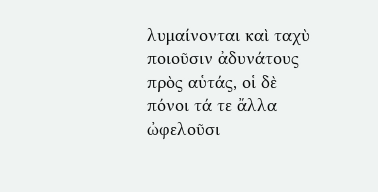λυμαίνονται καὶ ταχὺ ποιοῦσιν ἀδυνάτους πρὸς αὑτάς, οἱ δὲ πόνοι τά τε ἄλλα ὠφελοῦσι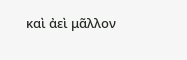καὶ ἀεὶ μᾶλλον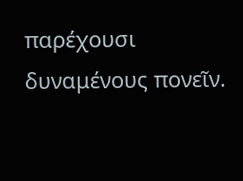παρέχουσι δυναμένους πονεῖν.